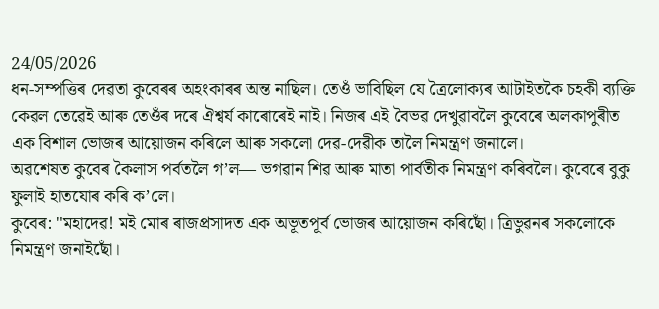24/05/2026
ধন-সম্পত্তিৰ দেৱতা কুবেৰৰ অহংকাৰৰ অন্ত নাছিল। তেওঁ ভাবিছিল যে ত্ৰৈলোক্যৰ আটাইতকৈ চহকী ব্যক্তি কেৱল তেৱেই আৰু তেওঁৰ দৰে ঐশ্বৰ্য কাৰোৰেই নাই। নিজৰ এই বৈভৱ দেখুৱাবলৈ কুবেৰে অলকাপুৰীত এক বিশাল ভোজৰ আয়োজন কৰিলে আৰু সকলো দেৱ-দেৱীক তালৈ নিমন্ত্ৰণ জনালে।
অৱশেষত কুবেৰ কৈলাস পৰ্বতলৈ গ’ল— ভগৱান শিৱ আৰু মাতা পাৰ্বতীক নিমন্ত্ৰণ কৰিবলৈ। কুবেৰে বুকু ফুলাই হাতযোৰ কৰি ক’লে।
কুবেৰ: "মহাদেৱ! মই মোৰ ৰাজপ্ৰসাদত এক অভূতপূৰ্ব ভোজৰ আয়োজন কৰিছোঁ। ত্ৰিভুৱনৰ সকলোকে নিমন্ত্ৰণ জনাইছোঁ।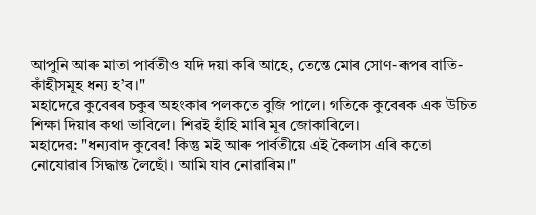আপুনি আৰু মাতা পাৰ্বতীও যদি দয়া কৰি আহে, তেন্তে মোৰ সোণ-ৰূপৰ বাতি-কাঁহীসমূহ ধন্য হ’ব।"
মহাদেৱে কুবেৰৰ চকুৰ অহংকাৰ পলকতে বুজি পালে। গতিকে কুবেৰক এক উচিত শিক্ষা দিয়াৰ কথা ভাবিলে। শিৱই হাঁহি মাৰি মূৰ জোকাৰিলে।
মহাদেৱ: "ধন্যবাদ কুবেৰ! কিন্তু মই আৰু পাৰ্বতীয়ে এই কৈলাস এৰি কতো নোযোৱাৰ সিদ্ধান্ত লৈছোঁ। আমি যাব নোৱাৰিম।"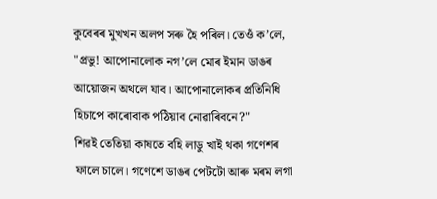কুবেৰৰ মুখখন অলপ সৰু হৈ পৰিল। তেওঁ ক’লে, "প্ৰভু! আপোনালোক নগ’লে মোৰ ইমান ডাঙৰ আয়োজন অথলে যাব। আপোনালোকৰ প্ৰতিনিধি হিচাপে কাৰোবাক পঠিয়াব নোৱাৰিবনে?"
শিৱই তেতিয়া কাষতে বহি লাডু খাই থকা গণেশৰ ফালে চালে। গণেশে ডাঙৰ পেটটো আৰু মৰম লগা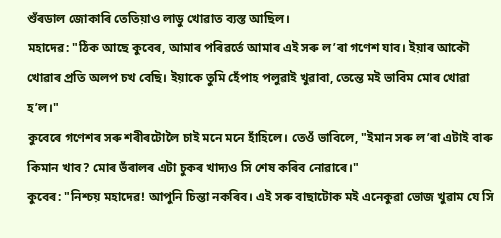শুঁৰডাল জোকাৰি তেতিয়াও লাডু খোৱাত ব্যস্ত আছিল।
মহাদেৱ: "ঠিক আছে কুবেৰ, আমাৰ পৰিৱৰ্তে আমাৰ এই সৰু ল’ৰা গণেশ যাব। ইয়াৰ আকৌ খোৱাৰ প্ৰতি অলপ চখ বেছি। ইয়াকে তুমি হেঁপাহ পলুৱাই খুৱাবা, তেন্তে মই ভাবিম মোৰ খোৱা হ’ল।"
কুবেৰে গণেশৰ সৰু শৰীৰটোলৈ চাই মনে মনে হাঁহিলে। তেওঁ ভাবিলে, "ইমান সৰু ল’ৰা এটাই বাৰু কিমান খাব? মোৰ ভঁৰালৰ এটা চুকৰ খাদ্যও সি শেষ কৰিব নোৱাৰে।"
কুবেৰ: "নিশ্চয় মহাদেৱ! আপুনি চিন্তা নকৰিব। এই সৰু বাছাটোক মই এনেকুৱা ভোজ খুৱাম যে সি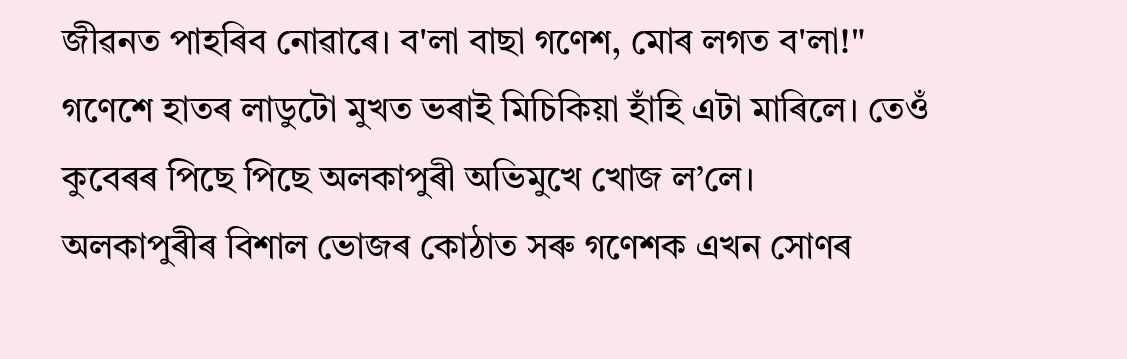জীৱনত পাহৰিব নোৱাৰে। ব'লা বাছা গণেশ, মোৰ লগত ব'লা!"
গণেশে হাতৰ লাডুটো মুখত ভৰাই মিচিকিয়া হাঁহি এটা মাৰিলে। তেওঁ কুবেৰৰ পিছে পিছে অলকাপুৰী অভিমুখে খোজ ল’লে।
অলকাপুৰীৰ বিশাল ভোজৰ কোঠাত সৰু গণেশক এখন সোণৰ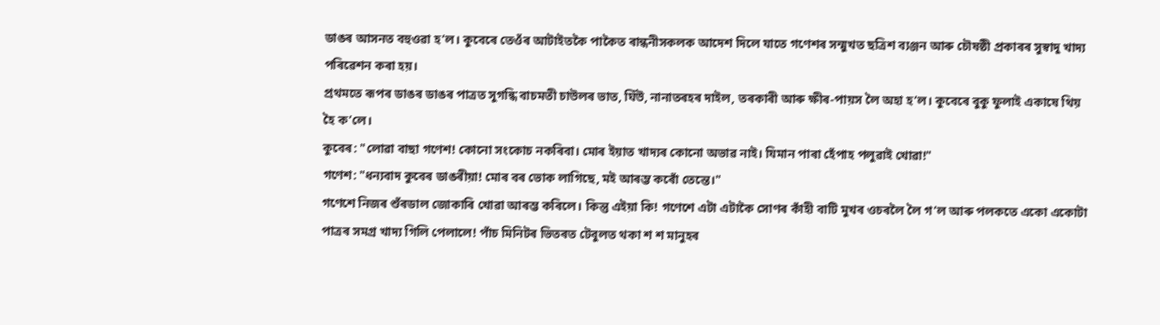ডাঙৰ আসনত বহুওৱা হ’ল। কুবেৰে তেওঁৰ আটাইতকৈ পাকৈত ৰান্ধনীসকলক আদেশ দিলে যাতে গণেশৰ সন্মুখত ছত্ৰিশ ব্যঞ্জন আৰু চৌষষ্ঠী প্ৰকাৰৰ সুস্বাদু খাদ্য পৰিৱেশন কৰা হয়।
প্ৰথমতে ৰূপৰ ডাঙৰ ডাঙৰ পাত্ৰত সুগন্ধি বাচমতী চাউলৰ ভাত, ঘিঁউ, নানাতৰহৰ দাইল, তৰকাৰী আৰু ক্ষীৰ-পায়স লৈ অহা হ’ল। কুবেৰে বুকু ফুলাই একাষে থিয় হৈ ক’লে।
কুবেৰ: "লোৱা বাছা গণেশ! কোনো সংকোচ নকৰিবা। মোৰ ইয়াত খাদ্যৰ কোনো অভাৱ নাই। যিমান পাৰা হেঁপাহ পলুৱাই খোৱা!"
গণেশ: "ধন্যবাদ কুবেৰ ডাঙৰীয়া! মোৰ বৰ ভোক লাগিছে, মই আৰম্ভ কৰোঁ তেন্তে।"
গণেশে নিজৰ শুঁৰডাল জোকাৰি খোৱা আৰম্ভ কৰিলে। কিন্তু এইয়া কি! গণেশে এটা এটাকৈ সোণৰ কাঁহী বাটি মুখৰ ওচৰলৈ লৈ গ’ল আৰু পলকতে একো একোটা পাত্ৰৰ সমগ্ৰ খাদ্য গিলি পেলালে! পাঁচ মিনিটৰ ভিতৰত টেবুলত থকা শ শ মানুহৰ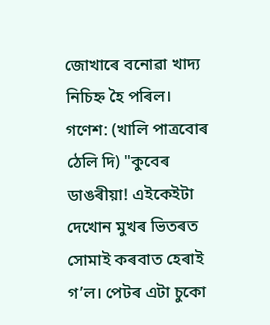জোখাৰে বনোৱা খাদ্য নিচিহ্ন হৈ পৰিল।
গণেশ: (খালি পাত্ৰবোৰ ঠেলি দি) "কুবেৰ ডাঙৰীয়া! এইকেইটা দেখোন মুখৰ ভিতৰত সোমাই কৰবাত হেৰাই গ’ল। পেটৰ এটা চুকো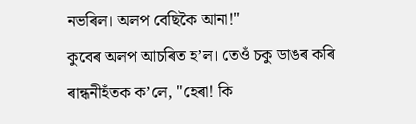নভৰিল। অলপ বেছিকৈ আনা!"
কুবেৰ অলপ আচৰিত হ’ল। তেওঁ চকু ডাঙৰ কৰি ৰান্ধনীহঁতক ক’লে, "হেৰা! কি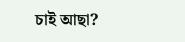চাই আছা?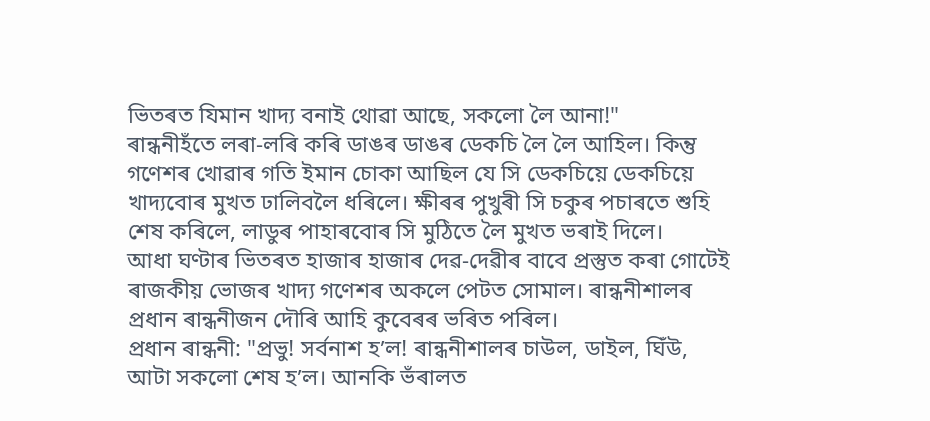ভিতৰত যিমান খাদ্য বনাই থোৱা আছে, সকলো লৈ আনা!"
ৰান্ধনীহঁতে লৰা-লৰি কৰি ডাঙৰ ডাঙৰ ডেকচি লৈ লৈ আহিল। কিন্তু গণেশৰ খোৱাৰ গতি ইমান চোকা আছিল যে সি ডেকচিয়ে ডেকচিয়ে খাদ্যবোৰ মুখত ঢালিবলৈ ধৰিলে। ক্ষীৰৰ পুখুৰী সি চকুৰ পচাৰতে শুহি শেষ কৰিলে, লাডুৰ পাহাৰবোৰ সি মুঠিতে লৈ মুখত ভৰাই দিলে।
আধা ঘণ্টাৰ ভিতৰত হাজাৰ হাজাৰ দেৱ-দেৱীৰ বাবে প্ৰস্তুত কৰা গোটেই ৰাজকীয় ভোজৰ খাদ্য গণেশৰ অকলে পেটত সোমাল। ৰান্ধনীশালৰ প্ৰধান ৰান্ধনীজন দৌৰি আহি কুবেৰৰ ভৰিত পৰিল।
প্ৰধান ৰান্ধনী: "প্ৰভু! সৰ্বনাশ হ’ল! ৰান্ধনীশালৰ চাউল, ডাইল, ঘিঁউ, আটা সকলো শেষ হ’ল। আনকি ভঁৰালত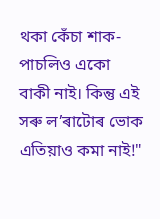থকা কেঁচা শাক-পাচলিও একো বাকী নাই। কিন্তু এই সৰু ল’ৰাটোৰ ভোক এতিয়াও কমা নাই!"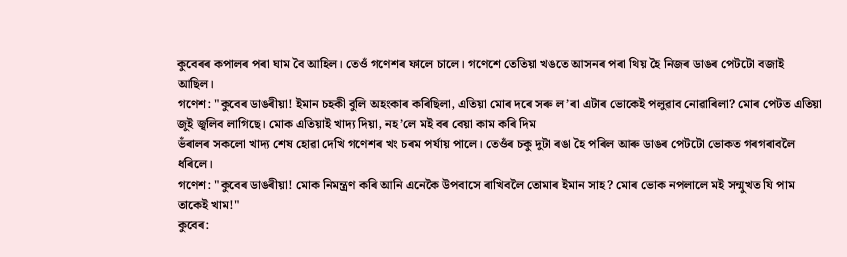কুবেৰৰ কপালৰ পৰা ঘাম বৈ আহিল। তেওঁ গণেশৰ ফালে চালে। গণেশে তেতিয়া খঙতে আসনৰ পৰা থিয় হৈ নিজৰ ডাঙৰ পেটটো বজাই আছিল।
গণেশ: "কুবেৰ ডাঙৰীয়া! ইমান চহকী বুলি অহংকাৰ কৰিছিলা, এতিয়া মোৰ দৰে সৰু ল’ৰা এটাৰ ভোকেই পলুৱাব নোৱাৰিলা? মোৰ পেটত এতিয়া জুই জ্বলিব লাগিছে। মোক এতিয়াই খাদ্য দিয়া, নহ’লে মই বৰ বেয়া কাম কৰি দিম
ভঁৰালৰ সকলো খাদ্য শেষ হোৱা দেখি গণেশৰ খং চৰম পৰ্যায় পালে। তেওঁৰ চকু দুটা ৰঙা হৈ পৰিল আৰু ডাঙৰ পেটটো ভোকত গৰগৰাবলৈ ধৰিলে।
গণেশ: "কুবেৰ ডাঙৰীয়া! মোক নিমন্ত্ৰণ কৰি আনি এনেকৈ উপবাসে ৰাখিবলৈ তোমাৰ ইমান সাহ? মোৰ ভোক নপলালে মই সন্মুখত যি পাম তাকেই খাম!"
কুবেৰ: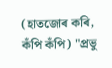(হাতজোৰ কৰি, কঁপি কঁপি) "প্ৰভু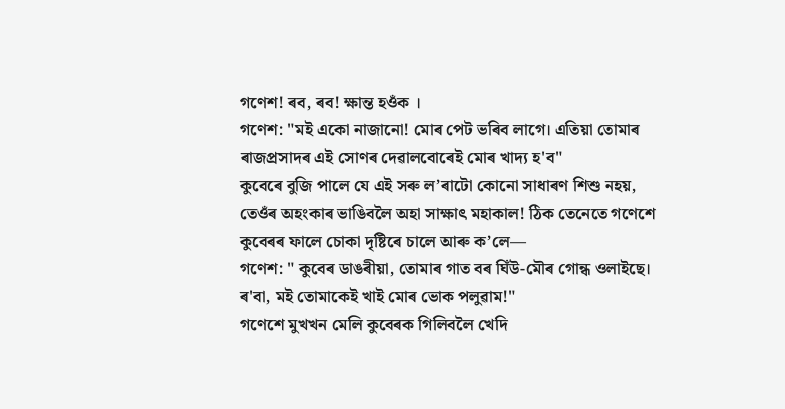গণেশ! ৰব, ৰব! ক্ষান্ত হওঁক ।
গণেশ: "মই একো নাজানো! মোৰ পেট ভৰিব লাগে। এতিয়া তোমাৰ ৰাজপ্ৰসাদৰ এই সোণৰ দেৱালবোৰেই মোৰ খাদ্য হ'ব"
কুবেৰে বুজি পালে যে এই সৰু ল’ৰাটো কোনো সাধাৰণ শিশু নহয়, তেওঁৰ অহংকাৰ ভাঙিবলৈ অহা সাক্ষাৎ মহাকাল! ঠিক তেনেতে গণেশে কুবেৰৰ ফালে চোকা দৃষ্টিৰে চালে আৰু ক’লে—
গণেশ: " কুবেৰ ডাঙৰীয়া, তোমাৰ গাত বৰ ঘিঁউ-মৌৰ গোন্ধ ওলাইছে। ৰ'বা, মই তোমাকেই খাই মোৰ ভোক পলুৱাম!"
গণেশে মুখখন মেলি কুবেৰক গিলিবলৈ খেদি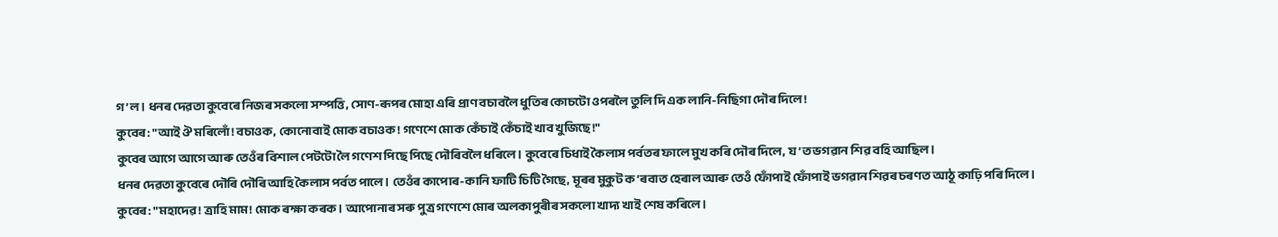গ’ল। ধনৰ দেৱতা কুবেৰে নিজৰ সকলো সম্পত্তি, সোণ-ৰূপৰ মোহা এৰি প্ৰাণ বচাবলৈ ধুতিৰ কোচটো ওপৰলৈ তুলি দি এক লানি-নিছিগা দৌৰ দিলে!
কুবেৰ: "আই ঔ মৰিলোঁ! বচাওক, কোনোবাই মোক বচাওক! গণেশে মোক কেঁচাই কেঁচাই খাব খুজিছে!"
কুবেৰ আগে আগে আৰু তেওঁৰ বিশাল পেটটো লৈ গণেশ পিছে পিছে দৌৰিবলৈ ধৰিলে। কুবেৰে চিধাই কৈলাস পৰ্বতৰ ফালে মুখ কৰি দৌৰ দিলে, য’ত ভগৱান শিৱ বহি আছিল।
ধনৰ দেৱতা কুবেৰে দৌৰি দৌৰি আহি কৈলাস পৰ্বত পালে। তেওঁৰ কাপোৰ-কানি ফাটি চিটি গৈছে, মূৰৰ মুকুট ক’ৰবাত হেৰাল আৰু তেওঁ ফোঁপাই ফোঁপাই ভগৱান শিৱৰ চৰণত আঠূ কাঢ়ি পৰি দিলে।
কুবেৰ: "মহাদেৱ! ত্ৰাহি মাম! মোক ৰক্ষা কৰক। আপোনাৰ সৰু পুত্ৰ গণেশে মোৰ অলকাপুৰীৰ সকলো খাদ্য খাই শেষ কৰিলে।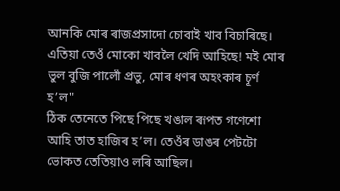আনকি মোৰ ৰাজপ্ৰসাদো চোবাই খাব বিচাৰিছে। এতিয়া তেওঁ মোকো খাবলৈ খেদি আহিছে! মই মোৰ ভুল বুজি পালোঁ প্ৰভু, মোৰ ধণৰ অহংকাৰ চূৰ্ণ হ’ল"
ঠিক তেনেতে পিছে পিছে খঙাল ৰূপত গণেশো আহি তাত হাজিৰ হ’ল। তেওঁৰ ডাঙৰ পেটটো ভোকত তেতিয়াও লৰি আছিল।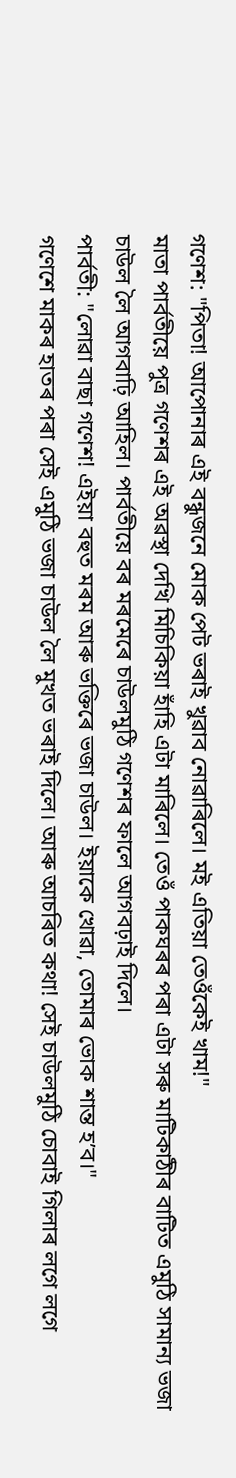গণেশ: "পিতা! আপোনাৰ এই বন্ধুজনে মোক পেট ভৰাই খুৱাব নোৱাৰিলে। মই এতিয়া তেওঁকেই খাম!"
মাতা পাৰ্বতীয়ে পুত্ৰ গণেশৰ এই অৱস্থা দেখি মিচিকিয়া হাঁহি এটা মাৰিলে। তেওঁ পাকঘৰৰ পৰা এটা সৰু মাটিকাঠীৰ বাটিত এমুঠি সামান্য ভজা চাউল লৈ আগবাঢ়ি আহিল। পাৰ্বতীয়ে বৰ মৰমেৰে চাউলমুঠি গণেশৰ ফালে আগবঢ়াই দিলে।
পাৰ্বতী: "লোৱা বাছা গণেশ! এইয়া বহুত মৰম আৰু ভক্তিৰে ভজা চাউল। ইয়াকে খোৱা, তোমাৰ ভোক শান্ত হ’ব।"
গণেশে মাকৰ হাতৰ পৰা সেই এমুঠি ভজা চাউল লৈ মুখত ভৰাই দিলে। আৰু আচৰিত কথা! সেই চাউলমুঠি চোবাই গিলাৰ লগে লগে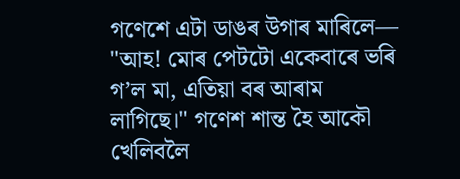গণেশে এটা ডাঙৰ উগাৰ মাৰিলে— "আহ! মোৰ পেটটো একেবাৰে ভৰি গ’ল মা, এতিয়া বৰ আৰাম লাগিছে।" গণেশ শান্ত হৈ আকৌ খেলিবলৈ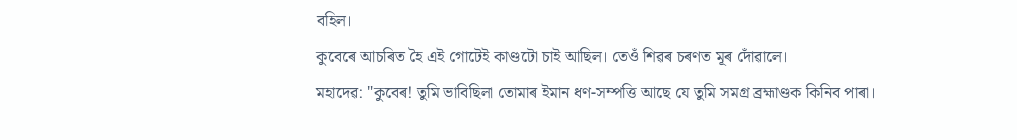বহিল।
কুবেৰে আচৰিত হৈ এই গোটেই কাণ্ডটো চাই আছিল। তেওঁ শিৱৰ চৰণত মূৰ দোঁৱালে।
মহাদেৱ: "কুবেৰ! তুমি ভাবিছিলা তোমাৰ ইমান ধণ-সম্পত্তি আছে যে তুমি সমগ্ৰ ব্ৰহ্মাণ্ডক কিনিব পাৰা।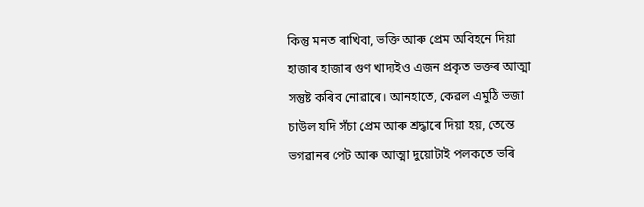কিন্তু মনত ৰাখিবা, ভক্তি আৰু প্ৰেম অবিহনে দিয়া হাজাৰ হাজাৰ গুণ খাদ্যইও এজন প্ৰকৃত ভক্তৰ আত্মা সন্তুষ্ট কৰিব নোৱাৰে। আনহাতে, কেৱল এমুঠি ভজা চাউল যদি সঁচা প্ৰেম আৰু শ্ৰদ্ধাৰে দিয়া হয়, তেন্তে ভগৱানৰ পেট আৰু আত্মা দুয়োটাই পলকতে ভৰি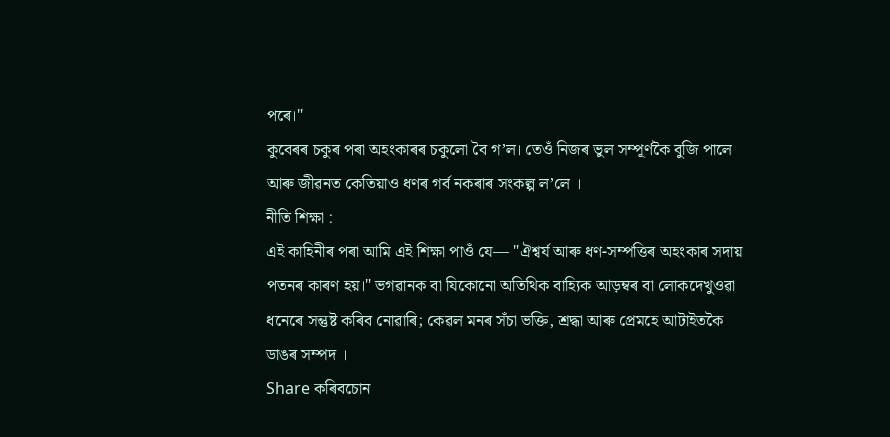পৰে।"
কুবেৰৰ চকুৰ পৰা অহংকাৰৰ চকুলো বৈ গ’ল। তেওঁ নিজৰ ভুল সম্পূৰ্ণকৈ বুজি পালে আৰু জীৱনত কেতিয়াও ধণৰ গৰ্ব নকৰাৰ সংকল্প ল’লে ।
নীতি শিক্ষা :
এই কাহিনীৰ পৰা আমি এই শিক্ষা পাওঁ যে— "ঐশ্বৰ্য আৰু ধণ-সম্পত্তিৰ অহংকাৰ সদায় পতনৰ কাৰণ হয়।" ভগৱানক বা যিকোনো অতিথিক বাহ্যিক আড়ম্বৰ বা লোকদেখুওৱা ধনেৰে সন্তুষ্ট কৰিব নোৱাৰি; কেৱল মনৰ সঁচা ভক্তি, শ্ৰদ্ধা আৰু প্ৰেমহে আটাইতকৈ ডাঙৰ সম্পদ ।
Share কৰিবচোন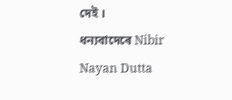দেই ।
ধন্যবাদেৰে Nibir Nayan Dutta